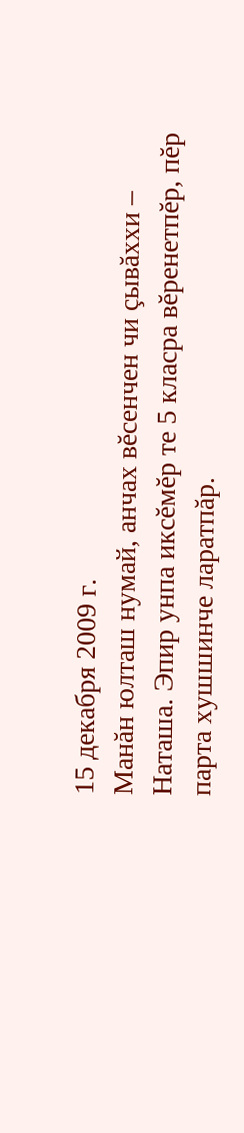15 декабря 2009 г.
Манăн юлташ нумай, анчах вĕсенчен чи çывăххи – Наташа. Эпир унпа иксĕмĕр те 5 класра вĕренетпĕр, пĕр парта хушшинче ларатпăр.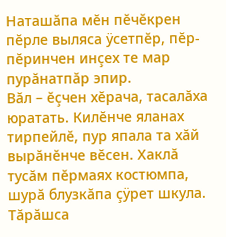Наташăпа мĕн пĕчĕкрен пĕрле выляса ÿсетпĕр, пĕр-пĕринчен инçех те мар пурăнатпăр эпир.
Вăл – ĕçчен хĕрача, тасалăха юратать. Килĕнче яланах тирпейлĕ, пур япала та хăй вырăнĕнче вĕсен. Хаклă тусăм пĕрмаях костюмпа, шурă блузкăпа çÿрет шкула. Тăрăшса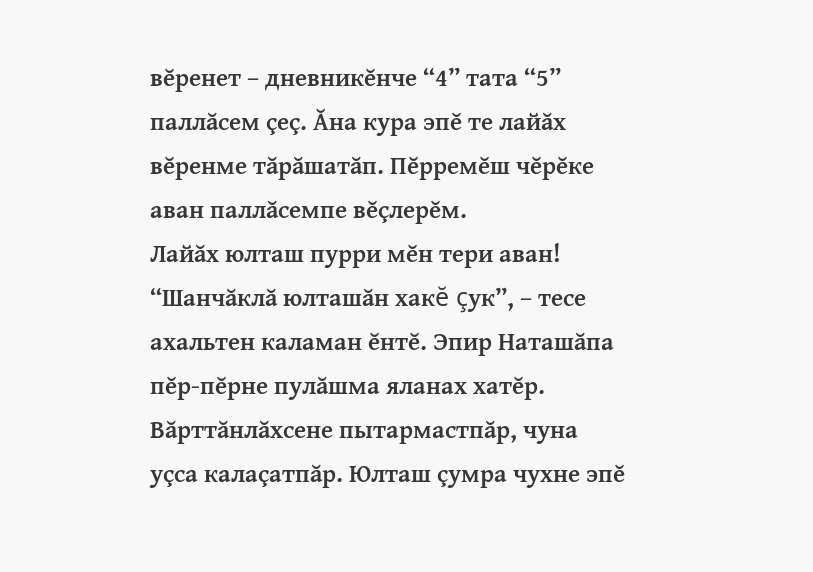вĕренет – дневникĕнче “4” тата “5” паллăсем çеç. Ăна кура эпĕ те лайăх вĕренме тăрăшатăп. Пĕрремĕш чĕрĕке аван паллăсемпе вĕçлерĕм.
Лайăх юлташ пурри мĕн тери аван! “Шанчăклă юлташăн хакĕ çук”, – тесе ахальтен каламан ĕнтĕ. Эпир Наташăпа пĕр-пĕрне пулăшма яланах хатĕр. Вăрттăнлăхсене пытармастпăр, чуна уçса калаçатпăр. Юлташ çумра чухне эпĕ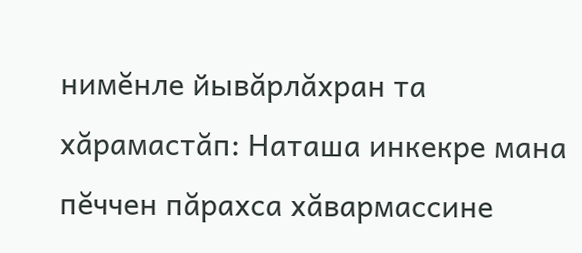нимĕнле йывăрлăхран та хăрамастăп: Наташа инкекре мана пĕччен пăрахса хăвармассине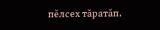пĕлсех тăратăп.